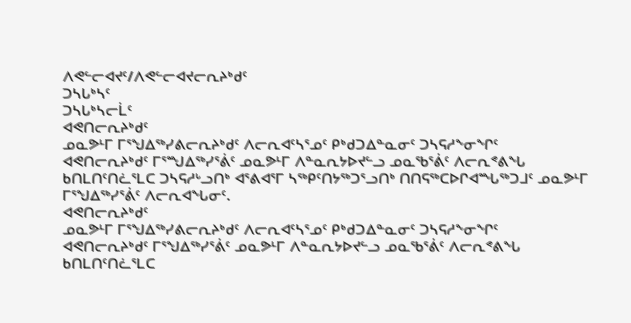ᐱᕙᓪᓕᐊᔪᑦ/ᐱᕙᓪᓕᐊᔪᓕᕆᔨᒃᑯᑦ
ᑐᓴᒐᒃᓴᑦ
ᑐᓴᒐᒃᓴᓕᒫᑦ
ᐊᕙᑎᓕᕆᔨᒃᑯᑦ
ᓄᓇᕗᒻᒥ ᒥᕐᖑᐃᖅᓯᕕᓕᕆᔨᒃᑯᑦ ᐱᓕᕆᐊᑦᓴᕐᓄᑦ ᑭᒃᑯᑐᐃᓐᓇᓂᑦ ᑐᓴᕋᓱᖕᓂᖏᑦ
ᐊᕙᑎᓕᕆᔨᒃᑯᑦ ᒥᕐᙳᐃᖅᓯᕐᕖᑦ ᓄᓇᕗᒻᒥ ᐱᓐᓇᕆᔭᐅᔪᓪᓗ ᓄᓇᖃᕐᕖᑦ ᐱᓕᕆᕝᕕᖓ ᑲᑎᒪᑎᑦᑎᓛᕐᒪᑕ ᑐᓴᕋᓱᒡᓗᑎᒃ ᐊᕐᕕᐊᕐᒥ ᓴᖅᑭᑦᑎᔭᖅᑐᕐᓗᑎᒃ ᑎᑎᕋᖅᑕᐅᒋᐊᙵᖅᑐᒧᑦ ᓄᓇᕗᒻᒥ ᒥᕐᖑᐃᖅᓯᕐᕖᑦ ᐱᓕᕆᐊᖓᓂᑦ.
ᐊᕙᑎᓕᕆᔨᒃᑯᑦ
ᓄᓇᕗᒻᒥ ᒥᕐᖑᐃᖅᓯᕕᓕᕆᔨᒃᑯᑦ ᐱᓕᕆᐊᑦᓴᕐᓄᑦ ᑭᒃᑯᑐᐃᓐᓇᓂᑦ ᑐᓴᕋᓱᖕᓂᖏᑦ
ᐊᕙᑎᓕᕆᔨᒃᑯᑦ ᒥᕐᖑᐃᖅᓯᕐᕖᑦ ᓄᓇᕗᒻᒥ ᐱᓐᓇᕆᔭᐅᔪᓪᓗ ᓄᓇᖃᕐᕖᑦ ᐱᓕᕆᕝᕕᖓ ᑲᑎᒪᑎᑦᑎᓛᕐᒪᑕ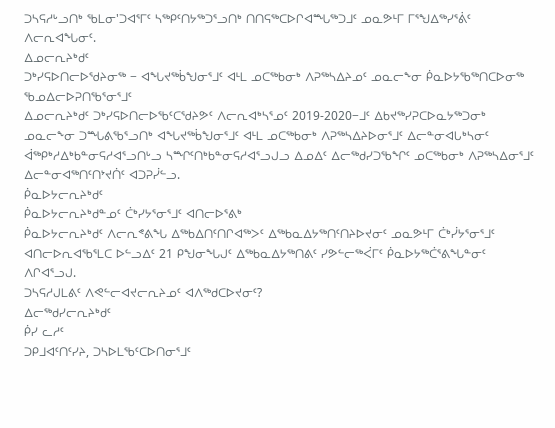ᑐᓴᕋᓱᒡᓗᑎᒃ ᖃᒪᓂ'ᑐᐊᕐᒥᑦ ᓴᖅᑭᑦᑎᔭᖅᑐᕐᓗᑎᒃ ᑎᑎᕋᖅᑕᐅᒋᐊᙵᖅᑐᒧᑦ ᓄᓇᕗᒻᒥ ᒥᕐᖑᐃᖅᓯᕐᕖᑦ ᐱᓕᕆᐊᖓᓂᑦ.
ᐃᓄᓕᕆᔨᒃᑯᑦ
ᑐᒃᓯᕋᐅᑎᓕᐅᖁᔨᓂᖅ − ᐊᖓᔪᖅᑳᖑᓂᕐᒧᑦ ᐊᒻᒪ ᓄᑕᖅᑲᓂᒃ ᐱᕈᖅᓴᐃᔨᓄᑦ ᓄᓇᓕᖕᓂ ᑮᓇᐅᔭᖃᖅᑎᑕᐅᓂᖅ ᖃᓄᐃᓕᐅᕈᑎᖃᕐᓂᕐᒧᑦ
ᐃᓄᓕᕆᔨᒃᑯᑦ ᑐᒃᓯᕋᐅᑎᓕᐅᖃᑦᑕᖁᔨᕗᑦ ᐱᓕᕆᐊᒃᓴᕐᓄᑦ 2019-2020−ᒧᑦ ᐃᑲᔪᖅᓯᕈᑕᐅᓇᔭᖅᑐᓂᒃ ᓄᓇᓕᖕᓂ ᑐᙵᕕᖃᕐᓗᑎᒃ ᐊᖓᔪᖅᑳᖑᓂᕐᒧᑦ ᐊᒻᒪ ᓄᑕᖅᑲᓂᒃ ᐱᕈᖅᓴᐃᔨᐅᓂᕐᒧᑦ ᐃᓕᓐᓂᐊᒐᒃᓴᓂᑦ ᐋᖅᑭᒃᓱᐃᒃᑲᓐᓂᕋᓱᐊᕐᓗᑎᒡᓗ ᓴᙱᑦᑎᒃᑲᓐᓂᕋᓱᐊᕐᓗᒍᓗ ᐃᓄᐃᑦ ᐃᓕᖅᑯᓯᑐᖃᖏᑦ ᓄᑕᖅᑲᓂᒃ ᐱᕈᖅᓴᐃᓂᕐᒧᑦ ᐃᓕᓐᓂᐊᖅᑎᑦᑎᔾᔪᑏᑦ ᐊᑐᕈᓰᓪᓗ.
ᑮᓇᐅᔭᓕᕆᔨᒃᑯᑦ
ᑮᓇᐅᔭᓕᕆᔨᒃᑯᓐᓄᑦ ᑖᒃᓯᔭᕐᓂᕐᒧᑦ ᐊᑎᓕᐅᕐᕕᒃ
ᑮᓇᐅᔭᓕᕆᔨᒃᑯᑦ ᐱᓕᕆᕝᕕᖓ ᐃᖅᑲᐃᑎᑦᑎᒋᐊᖅᐳᑦ ᐃᖅᑲᓇᐃᔭᖅᑎᑦᑎᔨᐅᔪᓂᑦ ᓄᓇᕗᒻᒥ ᑖᒃᓰᔭᕐᓂᕐᒧᑦ ᐊᑎᓕᐅᕆᐊᖃᕐᒪᑕ ᐅᓪᓗᐃᑦ 21 ᑭᖑᓂᖓᒍᑦ ᐃᖅᑲᓇᐃᔭᖅᑎᕕᑦ ᓯᕗᓪᓕᖅᐹᒥᑦ ᑮᓇᐅᔭᖅᑖᕐᕕᖓᓐᓂᑦ ᐱᒋᐊᕐᓗᒍ.
ᑐᓴᕋᓱᒍᒪᕕᑦ ᐱᕙᓪᓕᐊᔪᓕᕆᔨᓄᑦ ᐊᐱᖅᑯᑕᐅᔪᓂᑦ?
ᐃᓕᖅᑯᓯᓕᕆᔨᒃᑯᑦ
ᑮᓯ ᓚᓱᑦ
ᑐᑭᒧᐊᑦᑎᑦᓯᔨ, ᑐᓴᐅᒪᖃᑦᑕᐅᑎᓂᕐᒧᑦ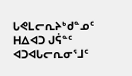ᒐᕙᒪᓕᕆᔨᒃᑯᓐᓄᑦ
ᕼᐃᐊᑐ ᒍᕌᓐᑦ
ᐊᑐᐊᒐᓕᕆᓂᕐᒧᑦ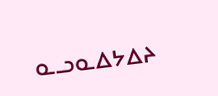ᓇᓗᓇᐃᔭᐃᔨ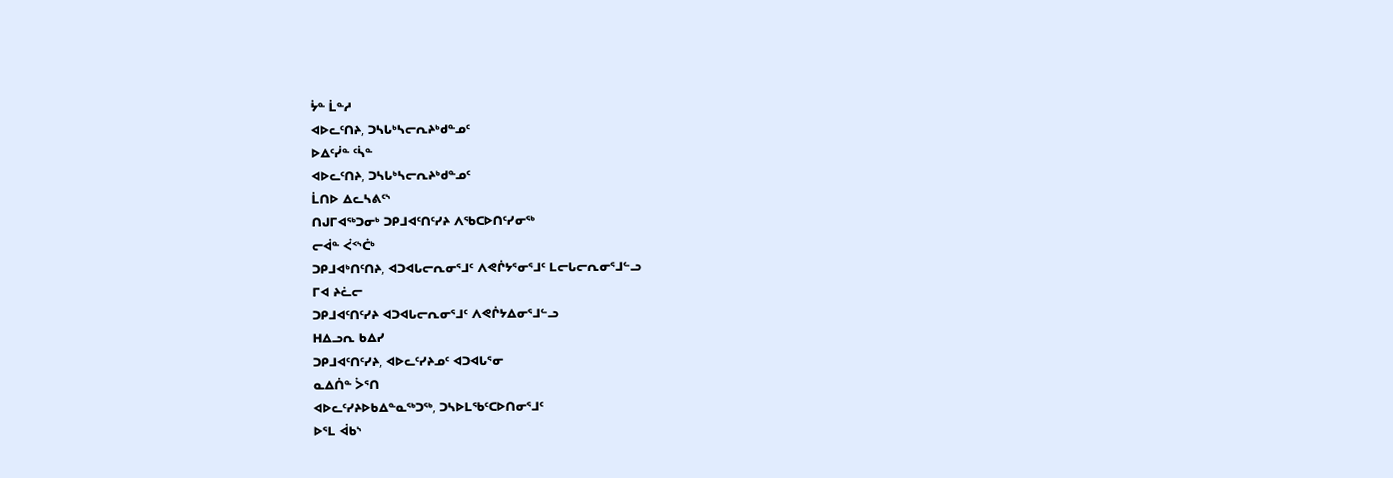ᔮᓐ ᒫᓐᓱ
ᐊᐅᓚᑦᑎᔨ, ᑐᓴᒐᒃᓴᓕᕆᔨᒃᑯᓐᓄᑦ
ᐅᐃᑦᓰᓐ ᑦᓵᓐ
ᐊᐅᓚᑦᑎᔨ, ᑐᓴᒐᒃᓴᓕᕆᔨᒃᑯᓐᓄᑦ
ᒫᑎᐅ ᐃᓚᓴᕕᑦᔅ
ᑎᒍᒥᐊᖅᑐᓂᒃ ᑐᑭᒧᐊᑦᑎᑦᓯᔨ ᐱᖃᑕᐅᑎᑦᓯᓂᖅ
ᓕᐋᓐ ᐹᑉᔅᑖᒃ
ᑐᑭᒧᐊᒃᑎᑦᑎᔨ, ᐊᑐᐊᒐᓕᕆᓂᕐᒧᑦ ᐱᕙᒌᔭᕐᓂᕐᒧᑦ ᒪᓕᒐᓕᕆᓂᕐᒧᓪᓗ
ᒥᐊ ᔨᓛᓕ
ᑐᑭᒧᐊᑦᑎᑦᓯᔨ ᐊᑐᐊᒐᓕᕆᓂᕐᒧᑦ ᐱᕙᒌᔭᐃᓂᕐᒧᓪᓗ
ᕼᐃᓗᕆ ᑲᐃᓯ
ᑐᑭᒧᐊᑦᑎᑦᓯᔨ, ᐊᐅᓚᑦᓯᔨᓄᑦ ᐊᑐᐊᒐᕐᓂ
ᓇᐃᑏᓐ ᐴᕐᑎ
ᐊᐅᓚᑦᓯᔨᐅᑲᐃᓐᓇᖅᑐᖅ, ᑐᓴᐅᒪᖃᑦᑕᐅᑎᓂᕐᒧᑦ
ᐅᕐᒪ ᐋᑲᔅ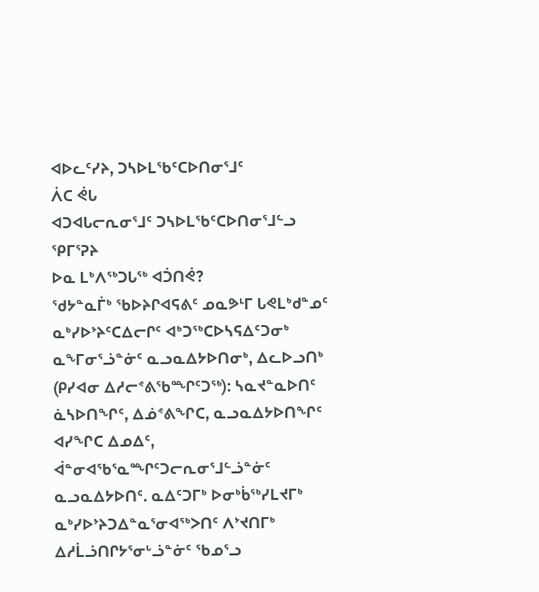ᐊᐅᓚᑦᓯᔨ, ᑐᓴᐅᒪᖃᑦᑕᐅᑎᓂᕐᒧᑦ
ᐲᑕ ᕚᒐ
ᐊᑐᐊᒐᓕᕆᓂᕐᒧᑦ ᑐᓴᐅᒪᖃᑦᑕᐅᑎᓂᕐᒧᓪᓗ ᕿᒥᕐᕈᔨ
ᐅᓇ ᒪᒃᐱᖅᑐᒐᖅ ᐊᑑᑎᕚ?
ᖁᔭᓐᓇᒦᒃ ᖃᐅᔨᒋᐊᕋᕕᑦ ᓄᓇᕗᒻᒥ ᒐᕙᒪᒃᑯᓐᓄᑦ
ᓇᒃᓯᐅᔾᔨᑦᑕᐃᓕᒋᑦ ᐊᒃᑐᖅᑕᐅᓴᕋᐃᑦᑐᓂᒃ ᓇᖕᒥᓂᕐᓘᓐᓃᑦ ᓇᓗᓇᐃᔭᐅᑎᓂᒃ, ᐃᓚᐅᓗᑎᒃ (ᑭᓯᐊᓂ ᐃᓱᓕᕝᕕᖃᙱᑦᑐᖅ): ᓴᓇᔪᓐᓇᐅᑎᑦ ᓈᓴᐅᑎᖏᑦ, ᐃᓅᕝᕕᖏᑕ, ᓇᓗᓇᐃᔭᐅᑎᖏᑦ ᐊᓯᖏᑕ ᐃᓄᐃᑦ, ᐋᓐᓂᐊᖃᕐᓇᙱᑦᑐᓕᕆᓂᕐᒧᓪᓘᓐᓃᑦ ᓇᓗᓇᐃᔭᐅᑎᑦ. ᓇᐃᑦᑐᒥᒃ ᐅᓂᒃᑳᖅᓯᒪᔪᒥᒃ ᓇᒃᓯᐅᔾᔨᑐᐃᓐᓇᕐᓂᐊᖅᐳᑎᑦ ᐱᔾᔪᑎᒥᒃ ᐃᓱᒫᓘᑎᒋᔭᕐᓂᒡᓘᓐᓃᑦ ᖃᓄᕐᓗ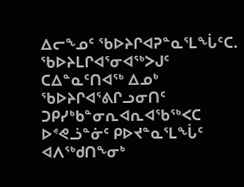ᐃᓕᖕᓄᑦ ᖃᐅᔨᒋᐊᕈᓐᓇᕐᒪᖔᑦᑕ. ᖃᐅᔨᒪᒋᐊᕐᓂᐊᖅᐳᒍᑦ ᑕᐃᓐᓇᑦᑎᐊᖅ ᐃᓄᒃ ᖃᐅᔨᒋᐊᕐᕕᒋᓗᓂᑎᑦ ᑐᑭᓯᒃᑲᓐᓂᕆᐊᕆᐊᖃᖅᐸᑕ ᐅᕝᕙᓘᓐᓃᑦ ᑭᐅᔪᓐᓇᕐᒪᖔᑦ ᐊᐱᖅᑯᑎᖕᓂᒃ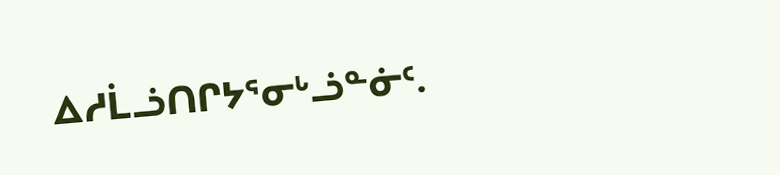ᐃᓱᒫᓘᑎᒋᔭᕐᓂᒡᓘᓐᓃᑦ.